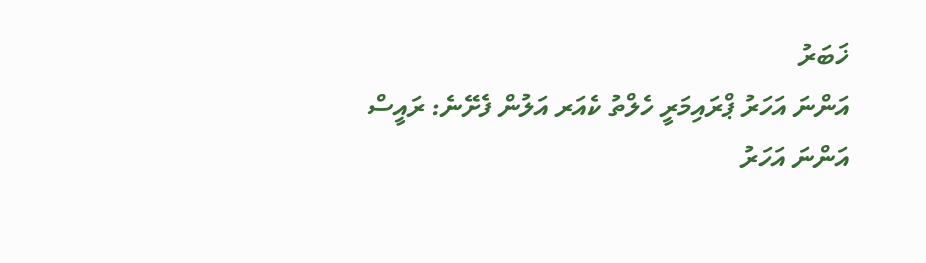ޚަބަރު
އަންނަ އަހަރު ޕްރައިމަރީ ހެލްތު ކެއަރ އަލުން ފެށޭނެ: ރައީސް
އަންނަ އަހަރު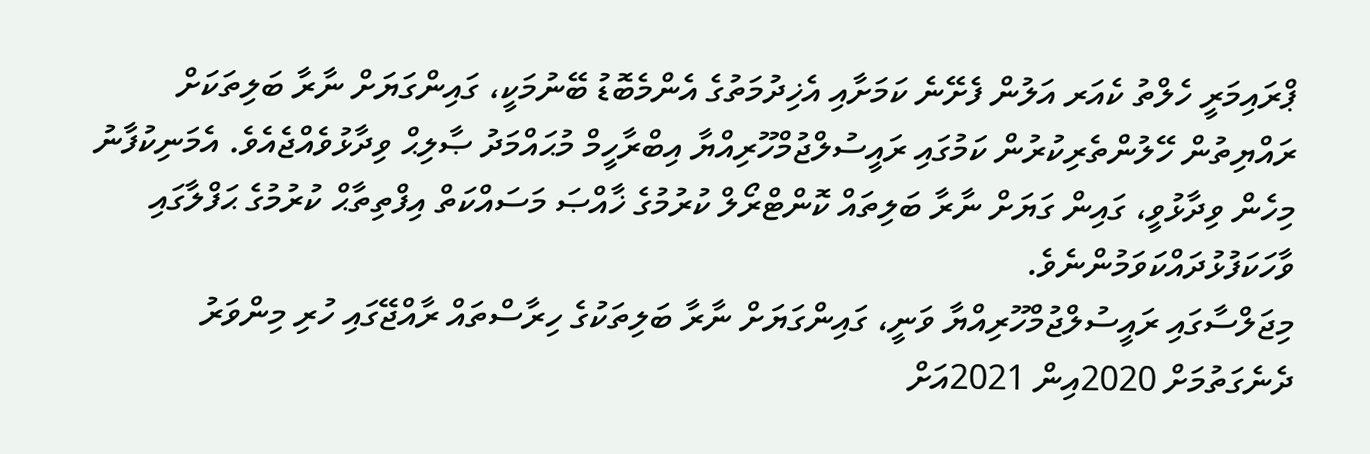ޕްރައިމަރީ ހެލްތު ކެއަރ އަލުން ފެށޭނެ ކަމަށާއި އެޚިދުމަތުގެ އެންމެބޮޑު ބޭނުމަކީ، ގައިންގަޔަށް ނާރާ ބަލިތަކަށް ރައްޔިތުން ހޭލުންތެރިކުރުން ކަމުގައި ރައީސުލްޖުމްހޫރިއްޔާ އިބްރާހީމް މުޙައްމަދު ޞާލިޙް ވިދާޅުވެއްޖެއެވެ. އެމަނިކުފާނު މިހެން ވިދާޅުވީ، ގައިން ގަޔަށް ނާރާ ބަލިތައް ކޮންޓްރޯލް ކުރުމުގެ ޚާއްޞަ މަސައްކަތް އިފްތިތާޙް ކުރުމުގެ ޙަފްލާގައި ވާހަކަފުޅުދައްކަވަމުންނެވެ.
މިޖަލްސާގައި ރައީސުލްޖުމްހޫރިއްޔާ ވަނީ، ގައިންގަޔަށް ނާރާ ބަލިތަކުގެ ހިރާސްތައް ރާއްޖޭގައި ހުރި މިންވަރު ދެނެގަތުމަށް 2020އިން 2021އަށް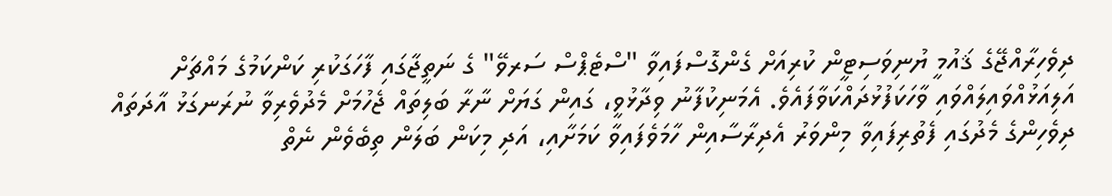ދިވެހިރާއްޖޭގެ ޤައުމީ ޔުނިވަސިޓީން ކުރިއަށް ގެންގޮސްފައިވާ "ސްޓެޕްސް ސަރވޭ" ގެ ނަތީޖާގައި ފާހަގަކުރި ކަންކަމުގެ މައްޗަށް އަލިއަޅުއްވައިލައްވައި ވާހަކަފުޅުދައްކަވާފައެވެ. އެމަނިކުފާނު ވިދާޅުވީ، ގައިން ގަޔަށް ނާރާ ބަލިތައް ޖެހުމަށް މެދުވެރިވާ ނުރަނގަޅު އާދަތައް ދިވެހިންގެ މެދުގައި ފެތުރިފައިވާ މިންވަރު އެދިރާސާއިން ހާމަވެފައިވާ ކަމަށާއި، އަދި މިކަން ބަލަން ތިބެވެން ނެތް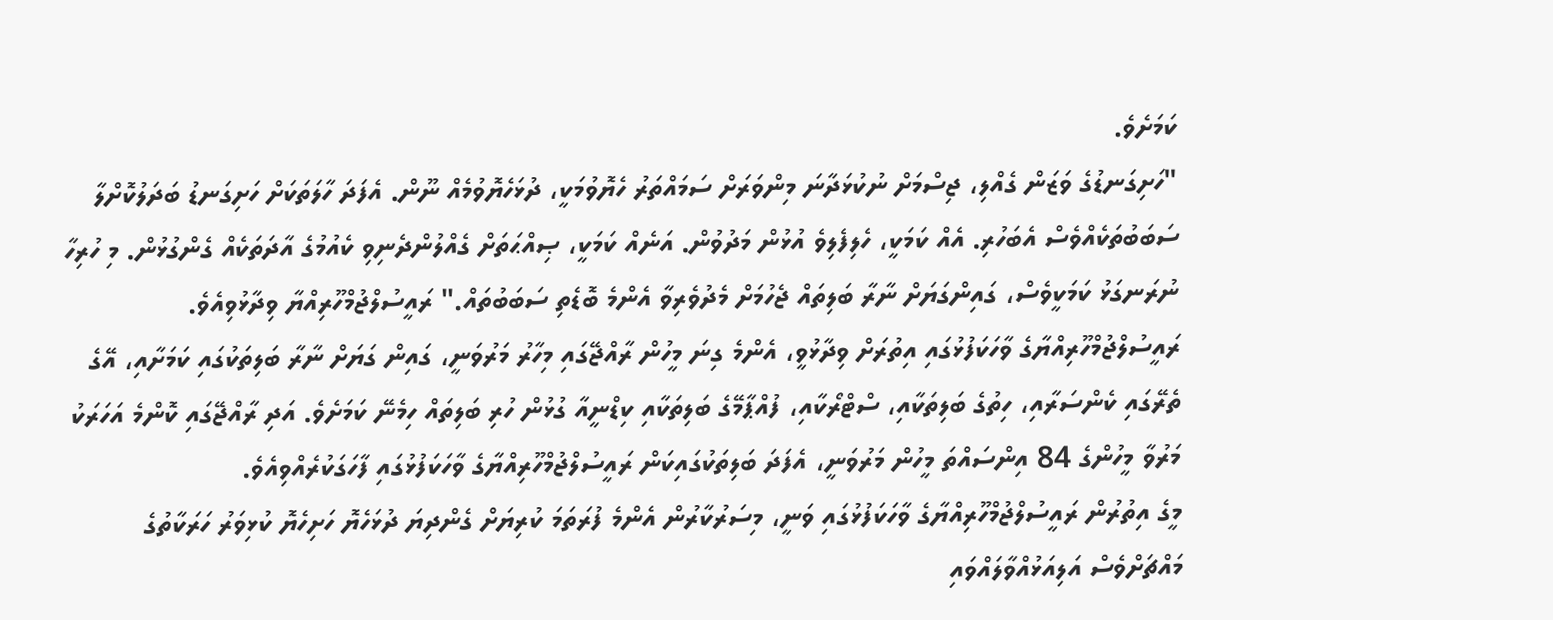ކަމަށެވެ.
"ހަށިގަނޑުގެ ވަޒަން ގެއްލި، ޖިސްމަށް ނުކުޅަދާނަ މިންވަރަށް ސަމައްތަރު ހެޔޮވުމަކީ، ދުޅަހެޔޮވުމެއް ނޫން. އެފަދަ ހާލަތަކަށް ހަށިގަނޑު ބަދަލުކޮށްލާ ސަބަބުތަކެއްވެސް އެބަހުރި. އެއް ކަމަކީ، ހެލިފެލިވެ އުޅުން މަދުވުން. އަނެއް ކަމަކީ، ޞިއްޙަތަށް ގެއްލުންދެނިވި ކެއުމުގެ އާދަތަކެއް ގެންގުޅުން. މި ހުރިހާ ނުރަނގަޅު ކަމަކީވެސް، ގައިންގަޔަށް ނާރާ ބަލިތައް ޖެހުމަށް މެދުވެރިވާ އެންމެ ބޮޑެތި ސަބަބުތައް." ރައީސުލްޖުމްހޫރިއްޔާ ވިދާޅުވިއެވެ.
ރައީސުލްޖުމްހޫރިއްޔާގެ ވާހަކަފުޅުގައި އިތުރަށް ވިދާޅުވީ، އެންމެ ގިނަ މީހުން ރާއްޖޭގައި މިހާރު މަރުވަނީ، ގައިން ގަޔަށް ނާރާ ބަލިތަކުގައި ކަމަށާއި، އޭގެ ތެރޭގައި ކެންސަރާއި، ހިތުގެ ބަލިތަކާއި، ސްޓްރޯކާއި، ފުއްޕާމޭގެ ބަލިތަކާއި ކިޑްނީއާ ގުޅުން ހުރި ބަލިތައް ހިމެނޭ ކަމަށެވެ. އަދި ރާއްޖޭގައި ކޮންމެ އަހަރަކު މަރުވާ މީހުންގެ 84 އިންސައްތަ މީހުން މަރުވަނީ، އެފަދަ ބަލިތަކުގައިކަން ރައީސުލްޖުމްހޫރިއްޔާގެ ވާހަކަފުޅުގައި ފާހަގަކުރެއްވިއެވެ.
މީގެ އިތުރުން ރައީސުލްޖުމްހޫރިއްޔާގެ ވާހަކަފުޅުގައި ވަނީ، މިސަރުކާރުން އެންމެ ފުރަތަމަ ކުރިޔަށް ގެންދިޔަ ދުޅަހެޔޮ ހަށިހެޔޮ ކުޅިވަރު ހަރަކާތުގެ މައްޗަށްވެސް އަލިއަޅުއްވާލައްވައި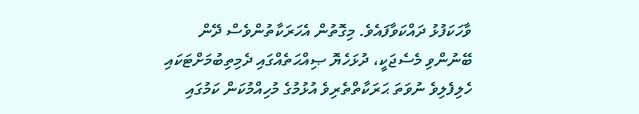ވާހަކަފުޅު ދައްކަވާފައެވެ. މިގޮތުން އެހަރަކާތުންވެސް ދޭން ބޭނުންވި މެސެޖަކީ، ދުޅަހެޔޮ ޞިއްޙަތެއްގައި ދެމިތިބުމަށްޓަކައި ހެލިފެލިވެ ނުވަތަ ޙަރަކާތްތެރިވެ އުޅުމުގެ މުހިއްމުކަން ކަމުގައި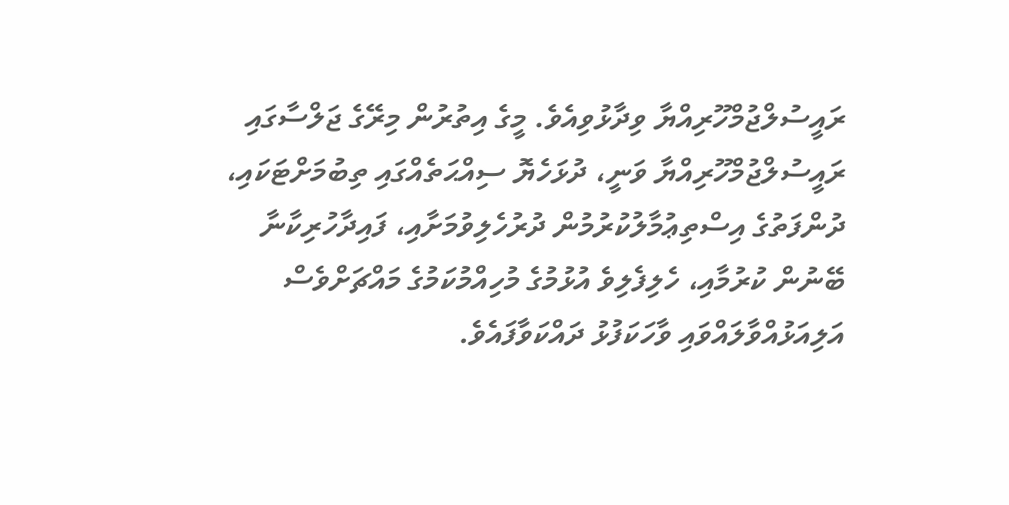ރައީސުލްޖުމްހޫރިއްޔާ ވިދާޅުވިއެވެ. މީގެ އިތުރުން މިރޭގެ ޖަލްސާގައި ރައީސުލްޖުމްހޫރިއްޔާ ވަނީ، ދުޅަހެޔޮ ސިއްޙަތެއްގައި ތިބުމަށްޓަކައި، ދުންފަތުގެ އިސްތިޢުމާލުކުރުމުން ދުރުހެލިވުމަށާއި، ފައިދާހުރިކާނާ ބޭނުން ކުރުމާއި، ހެލިފެލިވެ އުޅުމުގެ މުހިއްމުކަމުގެ މައްޗަށްވެސް އަލިއަޅުއްވާލައްވައި ވާހަކަފުޅު ދައްކަވާފައެވެ.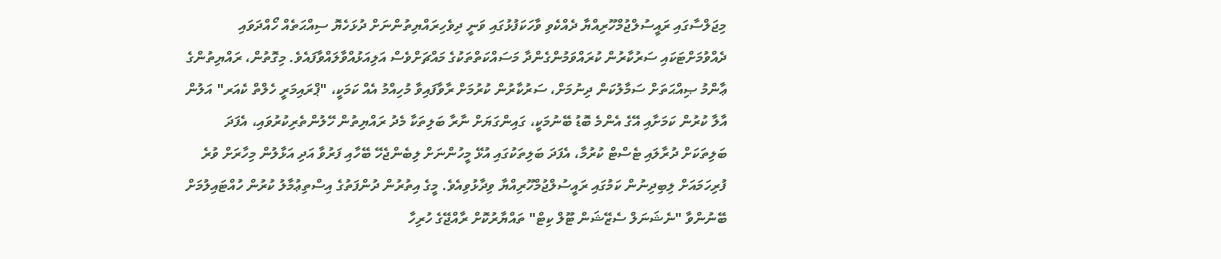މިޖަލްސާގައި ރައީސުލްޖުމްހޫރިއްޔާ ދެއްކެވި ވާހަކަފުޅުގައި ވަނީ ދިވެހިރައްޔިތުންނަށް ދުޅަހެޔޮ ސިއްޙަތެއް ހޯއްދަވައި ދެއްވުމަށްޓަކައި ސަރުކާރުން ކުރައްވަމުންގެންދާ މަސައްކަތްތަކުގެ މައްޗަށްވެސް އަލިއަޅުއްވާލައްވާފައެވެ. މިގޮތުން، ރައްޔިތުންގެ ޢާންމު ޞިއްޙަތަށް ސަމާލުކަން ދިނުމަށް، ސަރުކާރުން ކުރުމަށް ރާވާފައިވާ މުހިއްމު އެއް ކަމަކީ، "ޕްރައިމަރީ ހެލްތް ކެއަރ" އަލުން އާލާ ކުރުން ކަމަށާއި އޭގެ އެންމެ ބޮޑު ބޭނުމަކީ، ގައިންގަޔަށް ނާރާ ބަލިތަކާ މެދު ރައްޔިތުން ހޭލުންތެރިކުރުވައި، އެފަދަ ބަލިތަކަށް ދުރާލައި ޓެސްޓް ކުރުމާ، އެފަދަ ބަލިތަކުގައި އުޅޭ މީހުންނަށް ލިބެންޖެހޭ ބޭހާއި ފަރުވާ އަދި އަޅާލުން މިހާރަށް ވުރެ ފުރިހަމައަށް ލިބިދިނުން ކަމުގައި ރައީސުލްޖުމްހޫރިއްޔާ ވިދާޅުވިއެވެ. މީގެ އިތުރުން ދުންފަތުގެ އިސްތިޢުމާލު ކުރުން ހުއްޓައިލުމަށް ބޭނުންވާ "ނެޝަނަލް ސެޒޭޝަން ޓޫލް ކިޓް" ތައްޔާރުކޮށް ރާއްޖޭގެ ހުރިހާ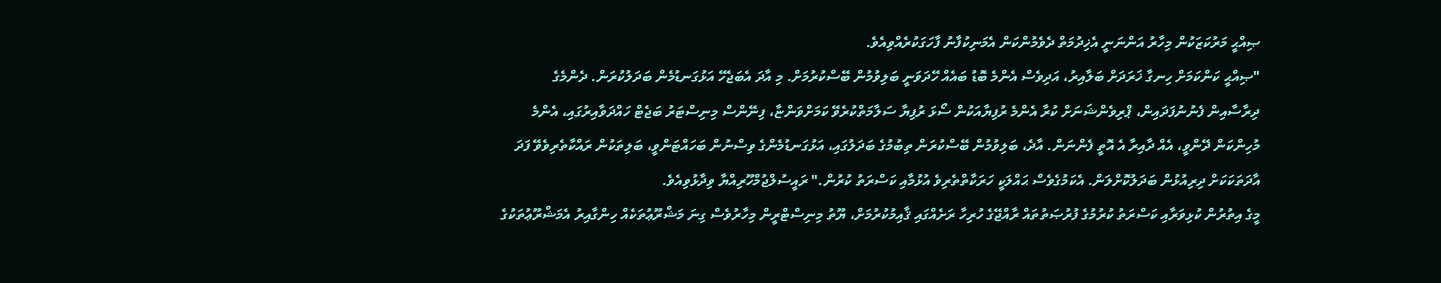ޞިއްޙީ މަރުކަޒަކުން މިހާރު އަންނަނީ އެޚިދުމަތް ދެވެމުންކަން އެމަނިކުފާނު ފާހަގަކުރެއްވިއެވެ.
"ޞިއްޙީ ކަންކަމަށް ހިނގާ ޚަރަދަށް ބަލާއިރު، އަދިވެސް އެންމެ ބޮޑު ބައެއް ހޭދަވަނީ ބަލިވުމުން ބޭސްކުރުމަށް. މި އާދަ އެބަޖެހޭ އަޅުގަނޑުމެން ބަދަލުކުރަން. ދެންމެގެ ދިރާސާއިން ފެނުނުފަދައިން، ޕްރިވެންޝަނަށް ކުރާ އެންމެ ރުފިޔާއަކުން ސޯޅަ ރުފިޔާ ސަލާމަތްކުރެވޭ ކަމަށްވަންޏާ، ފިނޭންސް މިނިސްޓަރު ބަޖެޓް ހައްދަވާއިރުގައި، އެންމެ މުހިންކަން ދޭންވީ، އެއް ދާއިރާ އެ އޮތީ ފެންނަން. އާދެ، ބަލިވުމުން ބޭސްކުރަން ތިބުމުގެ ބަދަލުގައި، އަޅުގަނޑުމެންގެ ވިސްނުން ބަހައްޓަންވީ، ބަލިތަކުން ރައްކާތެރިވެވޭ ފަދަ އާދަތަކަކަށް ދިރިއުޅުން ބަދަލުކޮށްލަން. އެކަމުގެވެސް ޙައްލަކީ ހަރަކާތްތެރިވެ އުޅުމާއި ކަސްރަތު ކުރުން." ރައީސުލްޖުމްހޫރިއްޔާ ވިދާޅުވިއެވެ.
މީގެ އިތުރުން ކުޅިވަރާއި ކަސްރަތު ކުރުމުގެ ފުރުޞަތުތައް ރާއްޖޭގެ ހުރިހާ ރަށެއްގައި ޤާއިމުކުރުމަށް، ޔޫތު މިނިސްޓްރީން މިހާރުވެސް ގިނަ މަޝްރޫޢުތަކެއް ހިންގާއިރު އެމަޝްރޫޢުތަކުގެ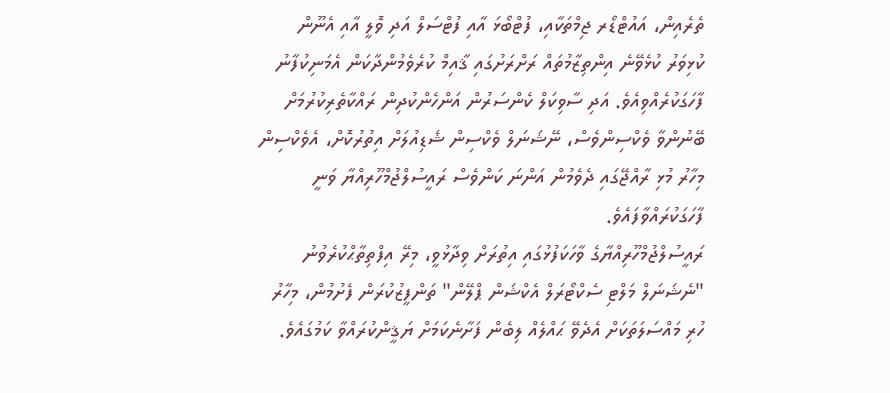ތެރެއިން، އައުޓްޑޯރ ޖިމްތަކާއި، ފުޓްބޯޅަ އާއި ފުޓްސަލް އަދި ވޮލީ އާއި އެނޫން ކުޅިވަރު ކުޅެވޭނެ އިންތިޒާމުތައް ރަށްރަށުގައި ޤާއިމް ކުރެވެމުންދާކަން އެމަނިކުފާނު ފާހަގަކުރެއްވިއެވެ. އަދި ސާވިކަލް ކެންސަރުން އަންހެންކުދިން ރައްކާތެރިކުރުމަށް ބޭނުންވާ ވެކްސިންވެސް، ނޭޝަނަލް ވެކްސިން ޝެޑިއުލަށް އިތުރުކޮށް، އެވެކްސިން މިހާރު މުޅި ރާއްޖޭގައި ދެވެމުން އަންނަ ކަންވެސް ރައީސުލްޖުމްހޫރިއްޔާ ވަނީ ފާހަގަކުރައްވާފައެވެ.
ރައީސުލްޖުމްހޫރިއްޔާގެ ވާހަކަފުޅުގައި އިތުރަށް ވިދާޅުވީ، މިރޭ އިފްތިތާޙްކުރެވުނު "ނެޝަނަލް މަލްޓި ސެކްޓޯރަލް އެކްޝަން ޕްލޭން" ތަންފީޒުކުރަން ފެށުމުން، މިހާރު ހުރި މައްސަލަތަކަށް އެދެވޭ ޙައްލެއް ލިބެން ފަށާނެކަމަށް ޔަޤީންކުރައްވާ ކަމުގައެވެ.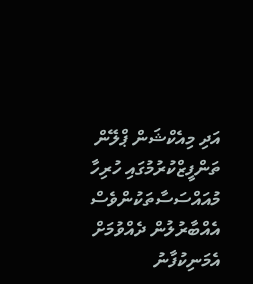އަދި މިއެކްޝަން ޕްލޭން ތަންފީޒްކުރުމުގައި ހުރިހާ މުއައްސަސާތަކުންވެސް އެއްބާރުލުން ދެއްވުމަށް އެމަނިކުފާނު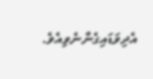އެދިވަޑައިގެންނެވިއެވެ.